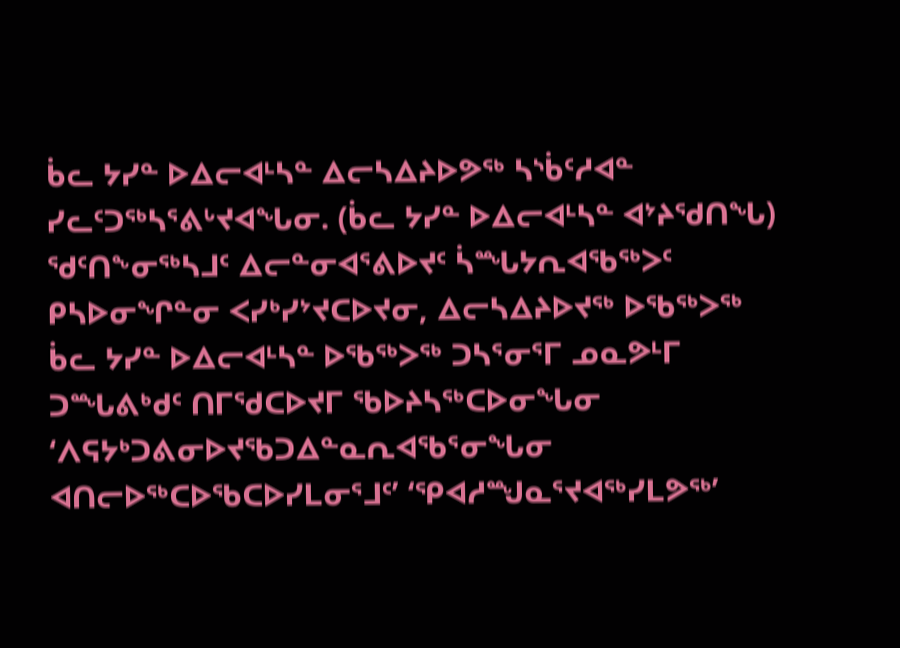ᑳᓚ ᔭᓯᓐ ᐅᐃᓕᐊᒻᓴᓐ ᐃᓕᓴᐃᔨᐅᕗᖅ ᓴᔅᑳᑦᓱᐊᓐ ᓯᓚᑦᑐᖅᓴᕐᕕᒡᔪᐊᖓᓂ. (ᑳᓚ ᔭᓯᓐ ᐅᐃᓕᐊᒻᓴᓐ ᐊᔾᔨᖁᑎᖓ)
ᖁᑦᑎᖕᓂᖅᓴᒧᑦ ᐃᓕᓐᓂᐊᕐᕕᐅᔪᑦ ᓵᙵᔭᕆᐊᖃᖅᐳᑦ ᑭᓴᐅᓂᖏᓐᓂ ᐸᓯᒃᓯᔾᔪᑕᐅᔪᓂ, ᐃᓕᓴᐃᔨᐅᔪᖅ ᐅᖃᖅᐳᖅ
ᑳᓚ ᔭᓯᓐ ᐅᐃᓕᐊᒻᓴᓐ ᐅᖃᖅᐳᖅ ᑐᓴᕐᓂᕐᒥ ᓄᓇᕗᒻᒥ ᑐᙵᕕᒃᑯᑦ ᑎᒥᖁᑕᐅᔪᒥ ᖃᐅᔨᓴᖅᑕᐅᓂᖓᓂ ‘ᐱᕋᔭᒃᑐᕕᓂᐅᔪᖃᑐᐃᓐᓇᕆᐊᖃᕐᓂᖓᓂ ᐊᑎᓕᐅᖅᑕᐅᖃᑕᐅᓯᒪᓂᕐᒧᑦ’ ‘ᕿᐊᓱᙳᓇᕐᔪᐊᖅᓯᒪᕗᖅ’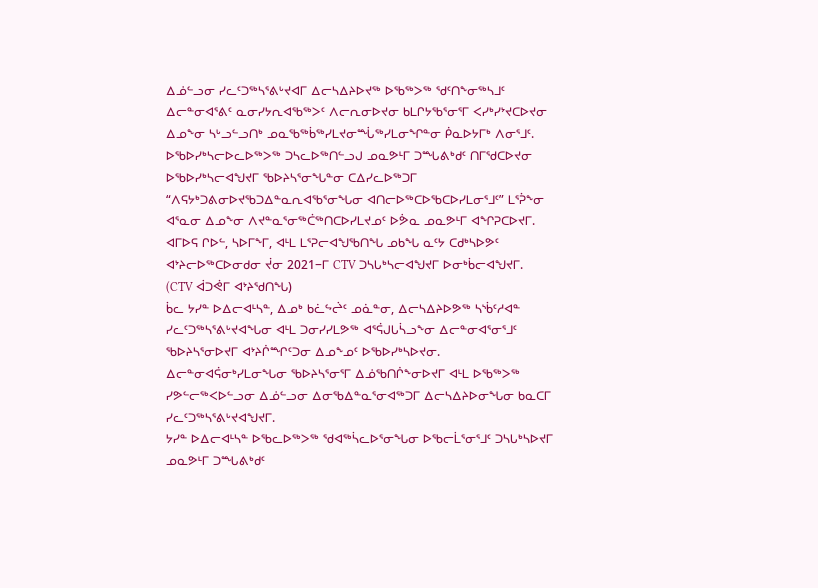ᐃᓅᓪᓗᓂ ᓯᓚᑦᑐᖅᓴᕐᕕᒡᔪᐊᒥ ᐃᓕᓴᐃᔨᐅᔪᖅ ᐅᖃᖅᐳᖅ ᖁᑦᑎᖕᓂᖅᓴᒧᑦ ᐃᓕᓐᓂᐊᕐᕕᑦ ᓇᓂᓯᔭᕆᐊᖃᖅᐳᑦ ᐱᓕᕆᓂᐅᔪᓂ ᑲᒪᒋᔭᖃᕐᓂᕐᒥ ᐸᓯᒃᓯᔾᔪᑕᐅᔪᓂ ᐃᓄᖕᓂ ᓴᒡᓗᓪᓗᑎᒃ ᓄᓇᖃᖅᑳᖅᓯᒪᔪᓂᙶᖅᓯᒪᓂᖏᓐᓂ ᑮᓇᐅᔭᒥᒃ ᐱᓂᕐᒧᑦ.
ᐅᖃᐅᓯᒃᓴᓕᐅᓚᐅᖅᐳᖅ ᑐᓴᓚᐅᖅᑎᓪᓗᒍ ᓄᓇᕗᒻᒥ ᑐᙵᕕᒃᑯᑦ ᑎᒥᖁᑕᐅᔪᓂ ᐅᖃᐅᓯᒃᓴᓕᐊᖑᔪᒥ ᖃᐅᔨᓴᕐᓂᖓᓐᓂ ᑕᐃᓯᓚᐅᖅᑐᒥ “ᐱᕋᔭᒃᑐᕕᓂᐅᔪᖃᑐᐃᓐᓇᕆᐊᖃᕐᓂᖓᓂ ᐊᑎᓕᐅᖅᑕᐅᖃᑕᐅᓯᒪᓂᕐᒧᑦ” ᒪᕐᕉᖕᓂ ᐊᕐᓇᓂ ᐃᓄᖕᓂ ᐱᔪᓐᓇᕐᓂᖅᑖᖅᑎᑕᐅᓯᒪᔪᓄᑦ ᐅᕘᓇ ᓄᓇᕗᒻᒥ ᐊᖏᕈᑕᐅᔪᒥ.
ᐊᒥᐅᕋ ᒋᐅᓪ, ᓴᐅᒥᖕᒥ, ᐊᒻᒪ ᒪᕐᕈᓕᐊᖑᖃᑎᖓ ᓄᑲᖓ ᓇᑦᔭ ᑕᑯᒃᓴᐅᕗᑦ ᐊᔾᔨᓕᐅᖅᑕᐅᓂᑯᓂ ᔫᓂ 2021−ᒥ CTV ᑐᓴᒐᒃᓴᓕᐊᖑᔪᒥ ᐅᓂᒃᑳᓕᐊᖑᔪᒥ. (CTV ᐋᑐᕚᒥ ᐊᔾᔨᖁᑎᖓ)
ᑳᓚ ᔭᓯᓐ ᐅᐃᓕᐊᒻᓴᓐ, ᐃᓄᒃ ᑲᓛᖦᖡᑦ ᓄᓈᓐᓂ, ᐃᓕᓴᐃᔨᐅᕗᖅ ᓴᔅᑳᑦᓱᐊᓐ ᓯᓚᑦᑐᖅᓴᕐᕕᒡᔪᐊᖓᓂ ᐊᒻᒪ ᑐᓂᓯᓯᒪᕗᖅ ᐊᕐᕌᒍᒐᓵᓗᖕᓂ ᐃᓕᓐᓂᐊᕐᓂᕐᒧᑦ ᖃᐅᔨᓴᕐᓂᐅᔪᒥ ᐊᔾᔨᒌᙱᑦᑐᓂ ᐃᓄᖕᓄᑦ ᐅᖃᐅᓯᒃᓴᐅᔪᓂ.
ᐃᓕᓐᓂᐊᕌᓂᒃᓯᒪᓂᖓᓂ ᖃᐅᔨᓴᕐᓂᕐᒥ ᐃᓅᖃᑎᒌᖕᓂᐅᔪᒥ ᐊᒻᒪ ᐅᖃᖅᐳᖅ ᓯᕗᓪᓕᖅᐸᐅᓪᓗᓂ ᐃᓅᓪᓗᓂ ᐃᓂᖃᐃᓐᓇᕐᓂᐊᖅᑐᒥ ᐃᓕᓴᐃᔨᐅᓂᖓᓂ ᑲᓇᑕᒥ ᓯᓚᑦᑐᖅᓴᕐᕕᒡᔪᐊᖑᔪᒥ.
ᔭᓯᓐ ᐅᐃᓕᐊᒻᓴᓐ ᐅᖃᓚᐅᖅᐳᖅ ᖁᐊᖅᓵᓚᐅᕐᓂᖓᓂ ᐅᖃᓕᒫᕐᓂᕐᒧᑦ ᑐᓴᒐᒃᓴᐅᔪᒥ ᓄᓇᕗᒻᒥ ᑐᙵᕕᒃᑯᑦ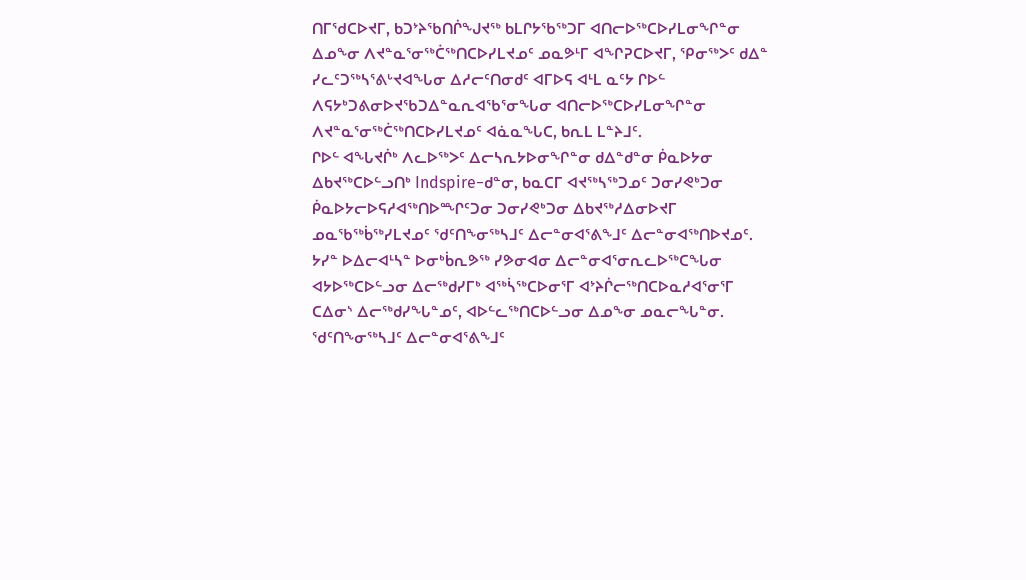ᑎᒥᖁᑕᐅᔪᒥ, ᑲᑐᔾᔨᖃᑎᒌᖑᔪᖅ ᑲᒪᒋᔭᖃᖅᑐᒥ ᐊᑎᓕᐅᖅᑕᐅᓯᒪᓂᖏᓐᓂ ᐃᓄᖕᓂ ᐱᔪᓐᓇᕐᓂᖅᑖᖅᑎᑕᐅᓯᒪᔪᓄᑦ ᓄᓇᕗᒻᒥ ᐊᖏᕈᑕᐅᔪᒥ, ᕿᓂᖅᐳᑦ ᑯᐃᓐ ᓯᓚᑦᑐᖅᓴᕐᕕᒡᔪᐊᖓᓂ ᐃᓱᓕᑦᑎᓂᑯᑦ ᐊᒥᐅᕋ ᐊᒻᒪ ᓇᑦᔭ ᒋᐅᓪ ᐱᕋᔭᒃᑐᕕᓂᐅᔪᖃᑐᐃᓐᓇᕆᐊᖃᕐᓂᖓᓂ ᐊᑎᓕᐅᖅᑕᐅᓯᒪᓂᖏᓐᓂ ᐱᔪᓐᓇᕐᓂᖅᑖᖅᑎᑕᐅᓯᒪᔪᓄᑦ ᐊᓈᓇᖓᑕ, ᑲᕆᒪ ᒪᓐᔨᒧᑦ.
ᒋᐅᓪ ᐊᖓᔪᒌᒃ ᐱᓚᐅᖅᐳᑦ ᐃᓕᓴᕆᔭᐅᓂᖏᓐᓂ ᑯᐃᓐᑯᓐᓂ ᑮᓇᐅᔭᓂ ᐃᑲᔪᖅᑕᐅᓪᓗᑎᒃ Indspire−ᑯᓐᓂ, ᑲᓇᑕᒥ ᐊᔪᖅᓴᖅᑐᓄᑦ ᑐᓂᓯᕙᒃᑐᓂ ᑮᓇᐅᔭᓕᐅᕋᓱᐊᖅᑎᐅᙱᑦᑐᓂ ᑐᓂᓯᕙᒃᑐᓂ ᐃᑲᔪᖅᓱᐃᓂᐅᔪᒥ ᓄᓇᖃᖅᑳᖅᓯᒪᔪᓄᑦ ᖁᑦᑎᖕᓂᖅᓴᒧᑦ ᐃᓕᓐᓂᐊᕐᕕᖕᒧᑦ ᐃᓕᓐᓂᐊᖅᑎᐅᔪᓄᑦ.
ᔭᓯᓐ ᐅᐃᓕᐊᒻᓴᓐ ᐅᓂᒃᑳᕆᕗᖅ ᓯᕗᓂᐊᓂ ᐃᓕᓐᓂᐊᕐᓂᕆᓚᐅᖅᑕᖓᓂ ᐊᔭᐅᖅᑕᐅᓪᓗᓂ ᐃᓕᖅᑯᓯᒥᒃ ᐊᖅᓵᖅᑕᐅᓂᕐᒥ ᐊᔾᔨᒌᓕᖅᑎᑕᐅᓇᓱᐊᕐᓂᕐᒥ ᑕᐃᓂᔅ ᐃᓕᖅᑯᓯᖓᓐᓄᑦ, ᐊᐅᓪᓚᖅᑎᑕᐅᓪᓗᓂ ᐃᓄᖕᓂ ᓄᓇᓕᖓᓐᓂ. ᖁᑦᑎᖕᓂᖅᓴᒧᑦ ᐃᓕᓐᓂᐊᕐᕕᖕᒧᑦ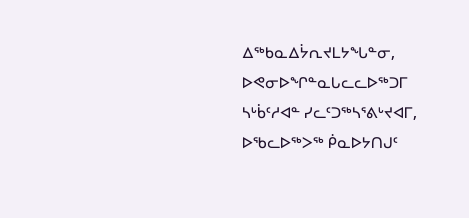ᐃᖅᑲᓇᐃᔮᕆᔪᒪᔭᖓᓐᓂ, ᐅᕙᓂᐅᖏᓐᓇᒐᓚᓚᐅᖅᑐᒥ ᓴᒡᑳᑦᓱᐊᓐ ᓯᓚᑦᑐᖅᓴᕐᕕᒡᔪᐊᒥ, ᐅᖃᓚᐅᖅᐳᖅ ᑮᓇᐅᔭᑎᒍᑦ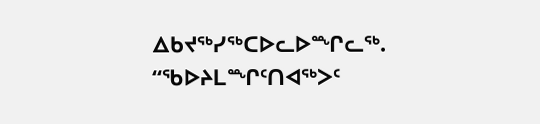ᐃᑲᔪᖅᓯᖅᑕᐅᓚᐅᙱᓚᖅ.
“ᖃᐅᔨᒪᙱᑦᑎᐊᖅᐳᑦ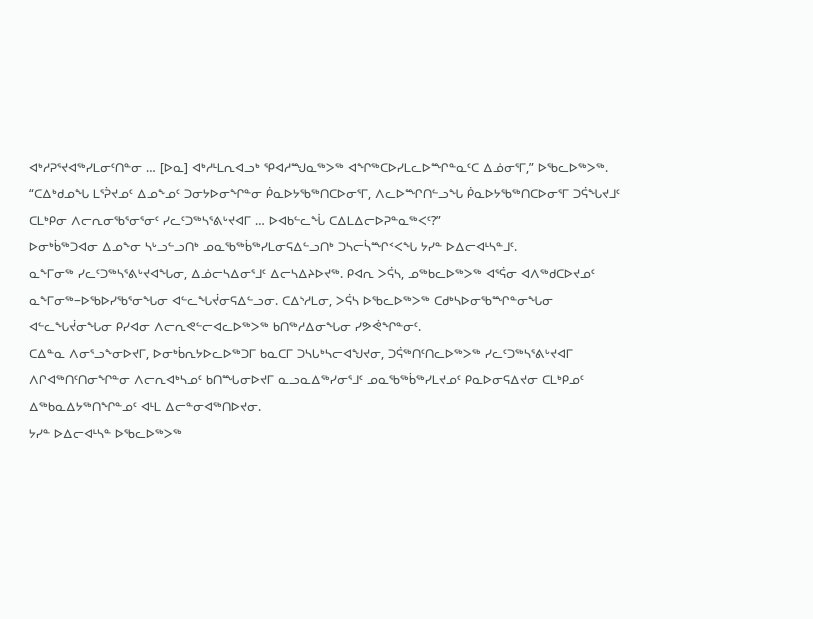ᐊᒃᓱᕈᕐᔪᐊᖅᓯᒪᓂᑦᑎᓐᓂ … [ᐅᓇ] ᐊᒃᓱᒻᒪᕆᐊᓗᒃ ᕿᐊᓱᙳᓇᖅᐳᖅ ᐊᖏᖅᑕᐅᓯᒪᓚᐅᙱᓐᓇᑦᑕ ᐃᓅᓂᕐᒥ,” ᐅᖃᓚᐅᖅᐳᖅ.
“ᑕᐃᒃᑯᓄᖓ ᒪᕐᕉᔪᓄᑦ ᐃᓄᖕᓄᑦ ᑐᓂᔭᐅᓂᖏᓐᓂ ᑮᓇᐅᔭᖃᖅᑎᑕᐅᓂᕐᒥ, ᐱᓚᐅᙱᑎᓪᓗᖓ ᑮᓇᐅᔭᖃᖅᑎᑕᐅᓂᕐᒥ ᑐᕌᖓᔪᒧᑦ ᑕᒪᒃᑭᓂ ᐱᓕᕆᓂᖃᕐᓂᕐᓂᑦ ᓯᓚᑦᑐᖅᓴᕐᕕᒡᔪᐊᒥ … ᐅᐊᑲᓪᓚᖔ ᑕᐃᒪᐃᓕᐅᕈᓐᓇᖅᐸᑦ?”
ᐅᓂᒃᑳᖅᑐᐊᓂ ᐃᓄᖕᓂ ᓴᒡᓗᓪᓗᑎᒃ ᓄᓇᖃᖅᑳᖅᓯᒪᓂᕋᐃᓪᓗᑎᒃ ᑐᓴᓕᓵᙱᑉᐸᖓ ᔭᓯᓐ ᐅᐃᓕᐊᒻᓴᓐᒧᑦ.
ᓇᖕᒥᓂᖅ ᓯᓚᑦᑐᖅᓴᕐᕕᒡᔪᐊᖓᓂ, ᐃᓅᓕᓴᐃᓂᕐᒧᑦ ᐃᓕᓴᐃᔨᐅᔪᖅ. ᑭᐊᕆ ᐳᕌᓴ, ᓄᖅᑲᓚᐅᖅᐳᖅ ᐊᕐᕌᓂ ᐊᐱᖅᑯᑕᐅᔪᓄᑦ ᓇᖕᒥᓂᖅ−ᐅᖃᐅᓯᖃᕐᓂᖓᓂ ᐊᓪᓚᖓᔫᓂᕋᐃᓪᓗᓂ. ᑕᐃᔅᓱᒪᓂ, ᐳᕌᓴ ᐅᖃᓚᐅᖅᐳᖅ ᑕᑯᒃᓴᐅᓂᖃᙱᓐᓂᖓᓂ ᐊᓪᓚᖓᔫᓂᖓᓂ ᑭᓯᐊᓂ ᐱᓕᕆᕙᓪᓕᐊᓚᐅᖅᐳᖅ ᑲᑎᖅᓱᐃᓂᖓᓂ ᓯᕗᕚᖏᓐᓂᑦ.
ᑕᐃᓐᓇ ᐱᓂᕐᓗᖕᓂᐅᔪᒥ, ᐅᓂᒃᑳᕆᔭᐅᓚᐅᖅᑐᒥ ᑲᓇᑕᒥ ᑐᓴᒐᒃᓴᓕᐊᖑᔪᓂ, ᑐᕌᖅᑎᑦᑎᓚᐅᖅᐳᖅ ᓯᓚᑦᑐᖅᓴᕐᕕᒡᔪᐊᒥ ᐱᒋᐊᖅᑎᑦᑎᓂᖏᓐᓂ ᐱᓕᕆᐊᒃᓴᓄᑦ ᑲᑎᙵᓂᐅᔪᒥ ᓇᓗᓇᐃᖅᓯᓂᕐᒧᑦ ᓄᓇᖃᖅᑳᖅᓯᒪᔪᓄᑦ ᑭᓇᐅᓂᕋᐃᔪᓂ ᑕᒪᒃᑭᓄᑦ ᐃᖅᑲᓇᐃᔭᖅᑎᖏᓐᓄᑦ ᐊᒻᒪ ᐃᓕᓐᓂᐊᖅᑎᐅᔪᓂ.
ᔭᓯᓐ ᐅᐃᓕᐊᒻᓴᓐ ᐅᖃᓚᐅᖅᐳᖅ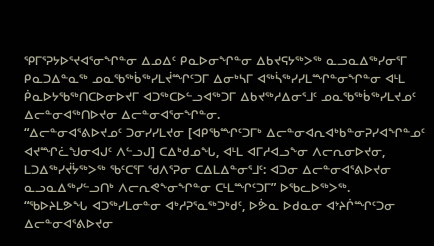ᕿᒥᕐᕈᔭᐅᕐᔪᐊᕐᓂᖏᓐᓂ ᐃᓄᐃᑦ ᑭᓇᐅᓂᖏᓐᓂ ᐃᑲᔪᕋᔭᖅᐳᖅ ᓇᓗᓇᐃᖅᓯᓂᕐᒥ ᑭᓇᑐᐃᓐᓇᖅ ᓄᓇᖃᖅᑳᖅᓯᒪᔫᙱᑦᑐᒥ ᐃᓂᒃᓴᒥ ᐊᖅᓵᖅᓯᓯᒪᙱᓐᓂᖏᓐᓂ ᐊᒻᒪ ᑮᓇᐅᔭᖃᖅᑎᑕᐅᓂᐅᔪᒥ ᐊᑐᖅᑕᐅᓪᓗᐊᖅᑐᒥ ᐃᑲᔪᖅᓱᐃᓂᕐᒧᑦ ᓄᓇᖃᖅᑳᖅᓯᒪᔪᓄᑦ ᐃᓕᓐᓂᐊᖅᑎᐅᔪᓂ ᐃᓕᓐᓂᐊᕐᓂᖏᓐᓂ.
“ᐃᓕᓐᓂᐊᕐᕕᐅᔪᓄᑦ ᑐᓂᓯᓯᒪᔪᓂ [ᐊᑭᖃᙱᑦᑐᒥᒃ ᐃᓕᓐᓂᐊᕆᐊᒃᑲᓐᓂᕈᓯᐊᖏᓐᓄᑦ ᐊᔪᙱᓛᖑᓂᐊᒍᑦ ᐱᓪᓗᒍ] ᑕᐃᒃᑯᓄᖓ, ᐊᒻᒪ ᐊᒥᓱᐊᓗᖕᓂ ᐱᓕᕆᓂᐅᔪᓂ, ᒪᑐᐃᖅᓯᔫᔮᖅᐳᖅ ᖃᑦᑕᕐᒥ ᖁᐱᕐᕈᓂ ᑕᐃᒪᐃᓐᓂᕐᒧᑦ: ᐊᑐᓂ ᐃᓕᓐᓂᐊᕐᕕᐅᔪᓂ ᓇᓗᓇᐃᖅᓯᓪᓗᑎᒃ ᐱᓕᕆᕙᖕᓂᖏᓐᓂ ᑕᒻᒪᙱᑦᑐᒥ” ᐅᖃᓚᐅᖅᐳᖅ.
“ᖃᐅᔨᒪᕗᖓ ᐊᑐᖅᓯᒪᓂᓐᓂ ᐊᒃᓱᕈᕐᓇᖅᑐᒃᑯᑦ, ᐅᕘᓇ ᐅᑯᓇᓂ ᐊᔾᔨᒌᙱᑦᑐᓂ ᐃᓕᓐᓂᐊᕐᕕᐅᔪᓂ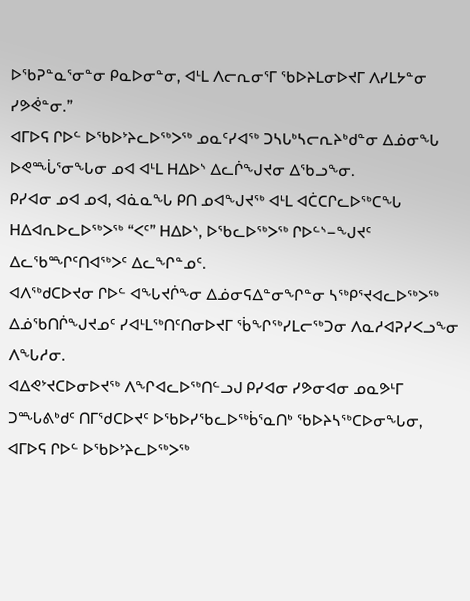ᐅᖃᕈᓐᓇᕐᓂᓐᓂ ᑭᓇᐅᓂᓐᓂ, ᐊᒻᒪ ᐱᓕᕆᓂᕐᒥ ᖃᐅᔨᒪᓂᐅᔪᒥ ᐱᓯᒪᔭᓐᓂ ᓯᕗᕚᓐᓂ.”
ᐊᒥᐅᕋ ᒋᐅᓪ ᐅᖃᐅᔾᔨᓚᐅᖅᐳᖅ ᓄᓇᑦᓯᐊᖅ ᑐᓴᒐᒃᓴᓕᕆᔨᒃᑯᓐᓂ ᐃᓅᓂᖓ ᐅᕙᙶᕐᓂᖓᓂ ᓄᐊ ᐊᒻᒪ ᕼᐃᐅᔅ ᐃᓚᒌᖑᔪᓂ ᐃᖃᓗᖕᓂ.
ᑭᓯᐊᓂ ᓄᐊ ᓄᐊ, ᐊᓈᓇᖓ ᑭᑎ ᓄᐊᖑᔪᖅ ᐊᒻᒪ ᐊᑖᑕᒋᓚᐅᖅᑕᖓ ᕼᐃᐊᕆᐅᓚᐅᖅᐳᖅ “ᐸᑦ” ᕼᐃᐅᔅ, ᐅᖃᓚᐅᖅᐳᖅ ᒋᐅᓪᔅ−ᖑᔪᑦ ᐃᓚᖃᙱᑦᑎᐊᖅᐳᑦ ᐃᓚᖏᓐᓄᑦ.
ᐊᐱᖅᑯᑕᐅᔪᓂ ᒋᐅᓪ ᐊᖓᔪᒌᖕᓂ ᐃᓅᓂᕋᐃᓐᓂᖏᓐᓂ ᓴᖅᑭᕐᔪᐊᓚᐅᖅᐳᖅ ᐃᓅᖃᑎᒌᖑᔪᓄᑦ ᓯᐊᒻᒪᖅᑎᑦᑎᓂᐅᔪᒥ ᖄᖏᖅᓯᒪᓕᖅᑐᓂ ᐱᓇᓱᐊᕈᓯᐸᓗᖕᓂ ᐱᖓᓱᓂ.
ᐊᐃᕙᔾᔪᑕᐅᓂᐅᔪᖅ ᐱᖏᐊᓚᐅᖅᑎᓪᓗᒍ ᑭᓯᐊᓂ ᓯᕗᓂᐊᓂ ᓄᓇᕗᒻᒥ ᑐᙵᕕᒃᑯᑦ ᑎᒥᖁᑕᐅᔪᑦ ᐅᖃᐅᓯᖃᓚᐅᖅᑳᕐᓇᑎᒃ ᖃᐅᔨᓴᖅᑕᐅᓂᖓᓂ, ᐊᒥᐅᕋ ᒋᐅᓪ ᐅᖃᐅᔾᔨᓚᐅᖅᐳᖅ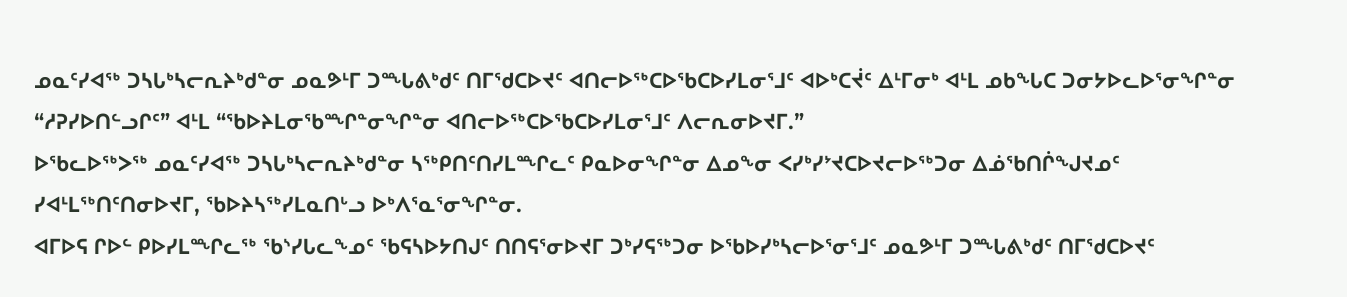ᓄᓇᑦᓯᐊᖅ ᑐᓴᒐᒃᓴᓕᕆᔨᒃᑯᓐᓂ ᓄᓇᕗᒻᒥ ᑐᙵᕕᒃᑯᑦ ᑎᒥᖁᑕᐅᔪᑦ ᐊᑎᓕᐅᖅᑕᐅᖃᑕᐅᓯᒪᓂᕐᒧᑦ ᐊᐅᒃᑕᔫᑦ ᐃᒻᒥᓂᒃ ᐊᒻᒪ ᓄᑲᖓᑕ ᑐᓂᔭᐅᓚᐅᕐᓂᖏᓐᓂ “ᓱᕈᓯᐅᑎᓪᓗᒋᑦ” ᐊᒻᒪ “ᖃᐅᔨᒪᓂᖃᙱᓐᓂᖏᓐᓂ ᐊᑎᓕᐅᖅᑕᐅᖃᑕᐅᓯᒪᓂᕐᒧᑦ ᐱᓕᕆᓂᐅᔪᒥ.”
ᐅᖃᓚᐅᖅᐳᖅ ᓄᓇᑦᓯᐊᖅ ᑐᓴᒐᒃᓴᓕᕆᔨᒃᑯᓐᓂ ᓴᖅᑭᑎᑦᑎᓯᒪᙱᓚᑦ ᑭᓇᐅᓂᖏᓐᓂ ᐃᓄᖕᓂ ᐸᓯᒃᓯᔾᔪᑕᐅᔪᓕᐅᖅᑐᓂ ᐃᓅᖃᑎᒌᖑᔪᓄᑦ ᓯᐊᒻᒪᖅᑎᑦᑎᓂᐅᔪᒥ, ᖃᐅᔨᓴᖅᓯᒪᓇᑎᒡᓗ ᐅᒃᐱᕐᓇᕐᓂᖏᓐᓂ.
ᐊᒥᐅᕋ ᒋᐅᓪ ᑭᐅᓯᒪᙱᓚᖅ ᖃᔅᓯᒐᓚᖕᓄᑦ ᖃᕋᓴᐅᔭᑎᒍᑦ ᑎᑎᕋᕐᓂᐅᔪᒥ ᑐᒃᓯᕋᖅᑐᓂ ᐅᖃᐅᓯᒃᓴᓕᐅᕐᓂᕐᒧᑦ ᓄᓇᕗᒻᒥ ᑐᙵᕕᒃᑯᑦ ᑎᒥᖁᑕᐅᔪᑦ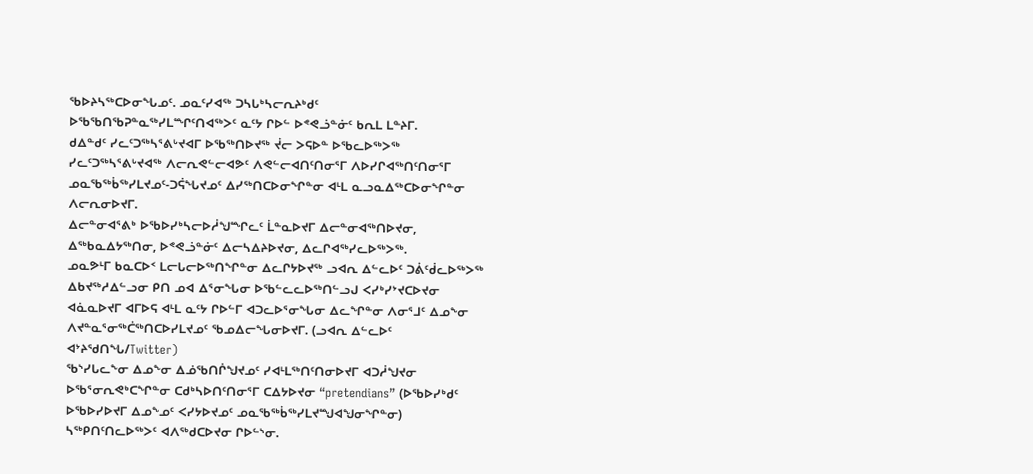ᖃᐅᔨᓴᖅᑕᐅᓂᖓᓄᑦ. ᓄᓇᑦᓯᐊᖅ ᑐᓴᒐᒃᓴᓕᕆᔨᒃᑯᑦ ᐅᖃᖃᑎᖃᕈᓐᓇᖅᓯᒪᙱᑦᑎᐊᖅᐳᑦ ᓇᑦᔭ ᒋᐅᓪ ᐅᕝᕙᓘᓐᓃᑦ ᑲᕆᒪ ᒪᓐᔨᒥ.
ᑯᐃᓐᑯᑦ ᓯᓚᑦᑐᖅᓴᕐᕕᒡᔪᐊᒥ ᐅᖃᖅᑎᐅᔪᖅ ᔫᓕ ᐳᕋᐅᓐ ᐅᖃᓚᐅᖅᐳᖅ ᓯᓚᑦᑐᖅᓴᕐᕕᒡᔪᐊᖅ ᐱᓕᕆᕙᓪᓕᐊᕗᑦ ᐱᕙᓪᓕᐊᑎᑦᑎᓂᕐᒥ ᐱᐅᓯᒋᐊᖅᑎᑦᑎᓂᕐᒥ ᓄᓇᖃᖅᑳᖅᓯᒪᔪᓄᑦ-ᑐᕌᖓᔪᓄᑦ ᐃᓯᖅᑎᑕᐅᓂᖏᓐᓂ ᐊᒻᒪ ᓇᓗᓇᐃᖅᑕᐅᓂᖏᓐᓂ ᐱᓕᕆᓂᐅᔪᒥ.
ᐃᓕᓐᓂᐊᕐᕕᒃ ᐅᖃᐅᓯᒃᓴᓕᐅᓲᖑᙱᓚᑦ ᒫᓐᓇᐅᔪᒥ ᐃᓕᓐᓂᐊᖅᑎᐅᔪᓂ, ᐃᖅᑲᓇᐃᔭᖅᑎᓂ, ᐅᕝᕙᓘᓐᓃᑦ ᐃᓕᓴᐃᔨᐅᔪᓂ, ᐃᓚᒋᐊᖅᓯᓚᐅᖅᐳᖅ.
ᓄᓇᕗᒻᒥ ᑲᓇᑕᐅᑉ ᒪᓕᒐᓕᐅᖅᑎᖏᓐᓂ ᐃᓚᒋᔭᐅᔪᖅ ᓗᐊᕆ ᐃᓪᓚᐅᑦ ᑐᕖᑦᑰᓚᐅᖅᐳᖅ ᐃᑲᔪᖅᓱᐃᓪᓗᓂ ᑭᑎ ᓄᐊ ᐃᕐᓂᖓᓂ ᐅᖃᓪᓚᓚᐅᖅᑎᓪᓗᒍ ᐸᓯᒃᓯᔾᔪᑕᐅᔪᓂ ᐊᓈᓇᐅᔪᒥ ᐊᒥᐅᕋ ᐊᒻᒪ ᓇᑦᔭ ᒋᐅᓪᒥ ᐊᑐᓚᐅᕐᓂᖓᓂ ᐃᓚᖏᓐᓂ ᐱᓂᕐᒧᑦ ᐃᓄᖕᓂ ᐱᔪᓐᓇᕐᓂᖅᑖᖅᑎᑕᐅᓯᒪᔪᓄᑦ ᖃᓄᐃᓕᖓᓂᐅᔪᒥ. (ᓗᐊᕆ ᐃᓪᓚᐅᑦ ᐊᔾᔨᖁᑎᖓ/Twitter)
ᖃᔅᓯᒐᓚᖕᓂ ᐃᓄᖕᓂ ᐃᓅᖃᑎᒌᖑᔪᓄᑦ ᓯᐊᒻᒪᖅᑎᑦᑎᓂᐅᔪᒥ ᐊᑐᓲᖑᔪᓂ ᐅᖃᕐᓂᕆᕙᒃᑕᖏᓐᓂ ᑕᑯᒃᓴᐅᑎᑦᑎᓂᕐᒥ ᑕᐃᔭᐅᔪᓂ “pretendians” (ᐅᖃᐅᓯᒃᑯᑦ ᐅᖃᐅᓯᐅᔪᒥ ᐃᓄᖕᓄᑦ ᐸᓯᔭᐅᔪᓄᑦ ᓄᓇᖃᖅᑳᖅᓯᒪᔪᙳᐊᖑᓂᖏᓐᓂ) ᓴᖅᑭᑎᑦᑎᓚᐅᖅᐳᑦ ᐊᐱᖅᑯᑕᐅᔪᓂ ᒋᐅᓪᔅᓂ.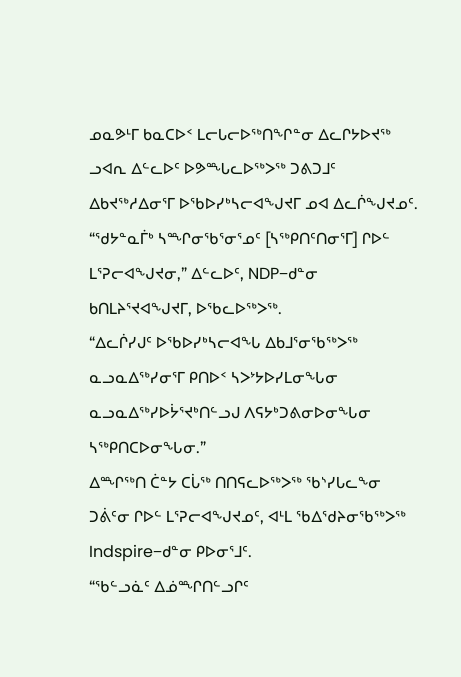ᓄᓇᕗᒻᒥ ᑲᓇᑕᐅᑉ ᒪᓕᒐᓕᐅᖅᑎᖏᓐᓂ ᐃᓚᒋᔭᐅᔪᖅ ᓗᐊᕆ ᐃᓪᓚᐅᑦ ᐅᕗᙵᓚᐅᖅᐳᖅ ᑐᕕᑐᒧᑦ ᐃᑲᔪᖅᓱᐃᓂᕐᒥ ᐅᖃᐅᓯᒃᓴᓕᐊᖑᔪᒥ ᓄᐊ ᐃᓚᒌᖑᔪᓄᑦ.
“ᖁᔭᓐᓇᒦᒃ ᓴᙱᓂᖃᕐᓂᕐᓄᑦ [ᓴᖅᑭᑎᑦᑎᓂᕐᒥ] ᒋᐅᓪ ᒪᕐᕈᓕᐊᖑᔪᓂ,” ᐃᓪᓚᐅᑦ, NDP−ᑯᓐᓂ ᑲᑎᒪᔨᕐᔪᐊᖑᔪᒥ, ᐅᖃᓚᐅᖅᐳᖅ.
“ᐃᓚᒌᓯᒍᑦ ᐅᖃᐅᓯᒃᓴᓕᐊᖓ ᐃᑲᒧᕐᓂᖃᖅᐳᖅ ᓇᓗᓇᐃᖅᓯᓂᕐᒥ ᑭᑎᐅᑉ ᓴᐳᔾᔭᐅᓯᒪᓂᖓᓂ ᓇᓗᓇᐃᖅᓯᐅᔮᕐᔪᒃᑎᓪᓗᒍ ᐱᕋᔭᒃᑐᕕᓂᐅᓂᖓᓂ ᓴᖅᑭᑎᑕᐅᓂᖓᓂ.”
ᐃᙱᖅᑎ ᑖᓐᔭ ᑕᒑᖅ ᑎᑎᕋᓚᐅᖅᐳᖅ ᖃᔅᓯᒐᓚᖕᓂ ᑐᕖᑦᓂ ᒋᐅᓪ ᒪᕐᕈᓕᐊᖑᔪᓄᑦ, ᐊᒻᒪ ᖃᐃᖁᔨᓂᖃᖅᐳᖅ Indspire−ᑯᓐᓂ ᑭᐅᓂᕐᒧᑦ.
“ᖃᓪᓗᓈᑦ ᐃᓅᙱᑎᓪᓗᒋᑦ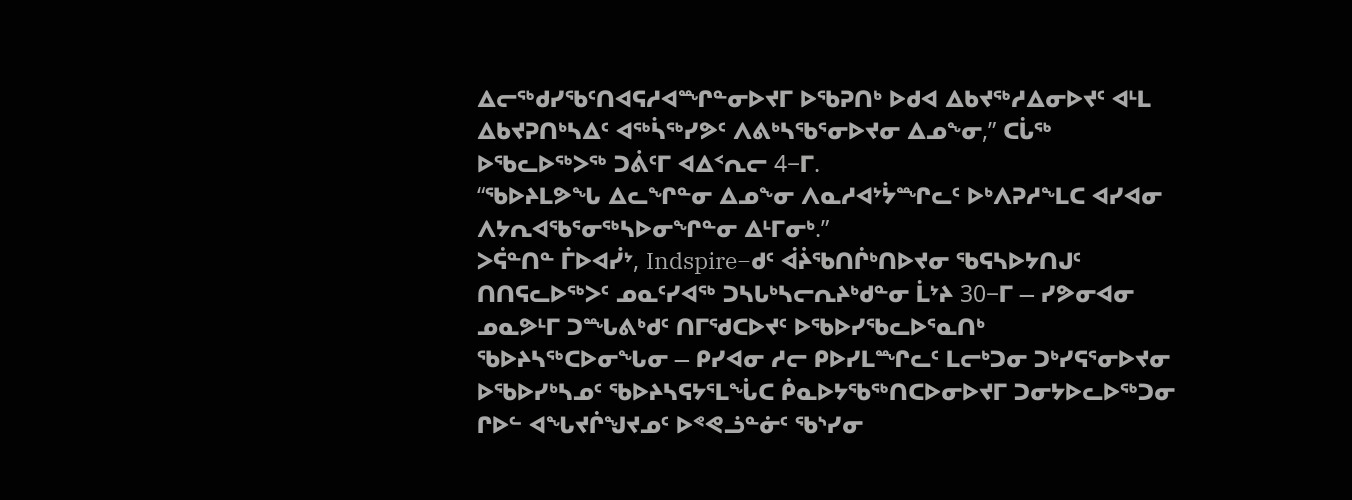ᐃᓕᖅᑯᓯᖃᑦᑎᐊᕋᓱᐊᙱᓐᓂᐅᔪᒥ ᐅᖃᕈᑎᒃ ᐅᑯᐊ ᐃᑲᔪᖅᓱᐃᓂᐅᔪᑦ ᐊᒻᒪ ᐃᑲᔪᕈᑎᒃᓴᐃᑦ ᐊᖅᓵᖅᓯᕗᑦ ᐱᕕᒃᓴᖃᕐᓂᐅᔪᓂ ᐃᓄᖕᓂ,” ᑕᒑᖅ ᐅᖃᓚᐅᖅᐳᖅ ᑐᕖᑦᒥ ᐊᐃᑉᕆᓕ 4−ᒥ.
“ᖃᐅᔨᒪᕗᖓ ᐃᓚᖏᓐᓂ ᐃᓄᖕᓂ ᐱᓇᓱᐊᔾᔮᙱᓚᑦ ᐅᒃᐱᕈᓱᖕᒪᑕ ᐊᓯᐊᓂ ᐱᔭᕆᐊᖃᕐᓂᖅᓴᐅᓂᖏᓐᓂ ᐃᒻᒥᓂᒃ.”
ᐳᕌᓐᑎᓐ ᒦᐅᐊᓰᔾ, Indspire−ᑯᑦ ᐋᔩᖃᑎᒌᒃᑎᐅᔪᓂ ᖃᕋᓴᐅᔭᑎᒍᑦ ᑎᑎᕋᓚᐅᖅᐳᑦ ᓄᓇᑦᓯᐊᖅ ᑐᓴᒐᒃᓴᓕᕆᔨᒃᑯᓐᓂ ᒫᔾᔨ 30−ᒥ ⎯ ᓯᕗᓂᐊᓂ ᓄᓇᕗᒻᒥ ᑐᙵᕕᒃᑯᑦ ᑎᒥᖁᑕᐅᔪᑦ ᐅᖃᐅᓯᖃᓚᐅᕐᓇᑎᒃ ᖃᐅᔨᓴᖅᑕᐅᓂᖓᓂ ⎯ ᑭᓯᐊᓂ ᓱᓕ ᑭᐅᓯᒪᙱᓚᑦ ᒪᓕᒃᑐᓂ ᑐᒃᓯᕋᕐᓂᐅᔪᓂ ᐅᖃᐅᓯᒃᓴᓄᑦ ᖃᐅᔨᓴᕋᔭᕐᒪᖔᑕ ᑮᓇᐅᔭᖃᖅᑎᑕᐅᓂᐅᔪᒥ ᑐᓂᔭᐅᓚᐅᖅᑐᓂ ᒋᐅᓪ ᐊᖓᔪᒌᖑᔪᓄᑦ ᐅᕝᕙᓘᓐᓃᑦ ᖃᔅᓯᓂ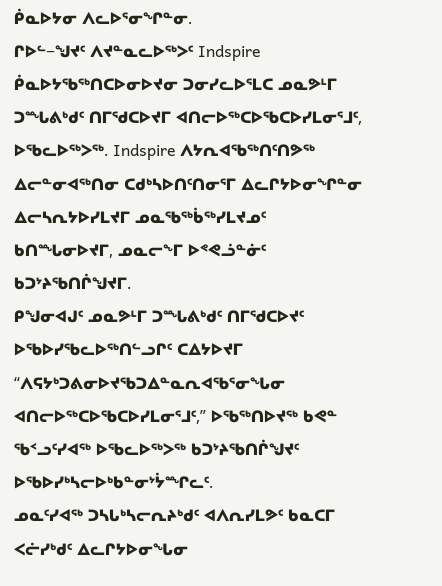ᑮᓇᐅᔭᓂ ᐱᓚᐅᕐᓂᖏᓐᓂ.
ᒋᐅᓪ−ᖑᔪᑦ ᐱᔪᓐᓇᓚᐅᖅᐳᑦ Indspire ᑮᓇᐅᔭᖃᖅᑎᑕᐅᓂᐅᔪᓂ ᑐᓂᓯᓚᐅᕐᒪᑕ ᓄᓇᕗᒻᒥ ᑐᙵᕕᒃᑯᑦ ᑎᒥᖁᑕᐅᔪᒥ ᐊᑎᓕᐅᖅᑕᐅᖃᑕᐅᓯᒪᓂᕐᒧᑦ, ᐅᖃᓚᐅᖅᐳᖅ. Indspire ᐱᔭᕆᐊᖃᖅᑎᑦᑎᕗᖅ ᐃᓕᓐᓂᐊᖅᑎᓂ ᑕᑯᒃᓴᐅᑎᑦᑎᓂᕐᒥ ᐃᓚᒋᔭᐅᓂᖏᓐᓂ ᐃᓕᓴᕆᔭᐅᓯᒪᔪᒥ ᓄᓇᖃᖅᑳᖅᓯᒪᔪᓄᑦ ᑲᑎᙵᓂᐅᔪᒥ, ᓄᓇᓕᖕᒥ ᐅᕝᕙᓘᓐᓃᑦ ᑲᑐᔾᔨᖃᑎᒌᖑᔪᒥ.
ᑭᖑᓂᐊᒍᑦ ᓄᓇᕗᒻᒥ ᑐᙵᕕᒃᑯᑦ ᑎᒥᖁᑕᐅᔪᑦ ᐅᖃᐅᓯᖃᓚᐅᖅᑎᓪᓗᒋᑦ ᑕᐃᔭᐅᔪᒥ “ᐱᕋᔭᒃᑐᕕᓂᐅᔪᖃᑐᐃᓐᓇᕆᐊᖃᕐᓂᖓᓂ ᐊᑎᓕᐅᖅᑕᐅᖃᑕᐅᓯᒪᓂᕐᒧᑦ,” ᐅᖃᖅᑎᐅᔪᖅ ᑲᕙᓐ ᖃᑉᓗᑦᓯᐊᖅ ᐅᖃᓚᐅᖅᐳᖅ ᑲᑐᔾᔨᖃᑎᒌᖑᔪᑦ ᐅᖃᐅᓯᒃᓴᓕᐅᒃᑲᓐᓂᔾᔮᙱᓚᑦ.
ᓄᓇᑦᓯᐊᖅ ᑐᓴᒐᒃᓴᓕᕆᔨᒃᑯᑦ ᐊᐱᕆᓯᒪᕗᑦ ᑲᓇᑕᒥ ᐸᓖᓯᒃᑯᑦ ᐃᓚᒋᔭᐅᓂᖓᓂ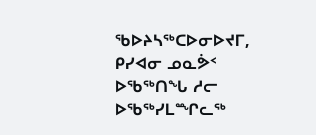ᖃᐅᔨᓴᖅᑕᐅᓂᐅᔪᒥ, ᑭᓯᐊᓂ ᓄᓇᕘᑉ ᐅᖃᖅᑎᖓ ᓱᓕ ᐅᖃᖅᓯᒪᙱᓚᖅ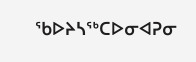ᖃᐅᔨᓴᖅᑕᐅᓂᐊᕈᓂ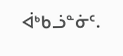ᐋᒃᑲᓘᓐᓃᑦ.